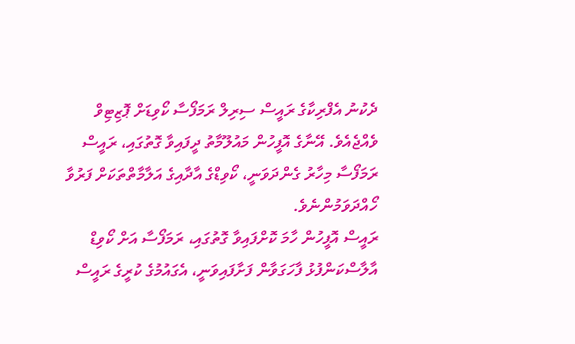ދެކުނު އެފްރިކާގެ ރައީސް ސިރިލް ރަމަފޯސާ ކޯވިޑަށް ޕޮޒިޓިވް ވެއްޖެއެވެ. އޭނާގެ އޮފީހުން މައުލޫމާތު ދީފައިވާ ގޮތުގައި، ރައީސް ރަމަފޯސާ މިހާރު ގެންދަވަނީ، ކޯވިޑްގެ އާދާއިގެ އަލާމާތްތަކަށް ފަރުވާ ހޯއްދަވަމުންނެވެ.
ރައީސް އޮފީހުން ހާމަ ކޮށްފައިވާ ގޮތުގައި، ރަމަފޯސާ އަށް ކޯވިޑް އާލާސްކަންފުޅު ފާހަގަވާން ފަށާފައިވަނީ، އެގައުމުގެ ކުރީގެ ރައީސް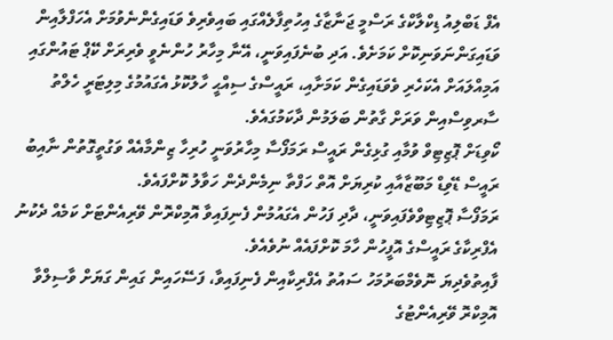އެފް ޑަބްލިއު ޑިކްލާކްގެ ރަސްމީ ޖަނާޒާގެ އިހުތިފާލެއްގައި ބައިވެރިވެ ވަޑައިގެންނެވުމަށް އެހަފްލާއިން ވަޑައިގަންނަވަނިކޮށް ކަމަށެވެ. އަދި ބުނެފައިވަނީ، އޭނާ މިހާރު ހުންނެވީ ވެރިރަށް ކޭޕް ޓައުންގައި އަމިއްލައަށް އެކަހެރި ވެވަޑައިގެން ކަމަށާއި، ރައީސްގެ ސިއްޙީ ހާލުކޮޅު އެގައުމުގެ މިލިޓަރީ ހެލްތު ސާރވިސްއިން ވަރަށް ގާތުން ބަލަމުން ދާކަމުގައެވެ.
ކޯވިޑަށް ޕޮޒިޓިވް ވުމާއި ގުޅިގެން ރައީސް ރަމަފޯސާ މިހާރުވަނީ ހުރިހާ ޒިންމާއެއް ވަގުތީގޮތުން ނާއިބު ރައީސް ޑޭވިޑް މަބޫޒާއާއި ކުރިޔަށް އޮތް ހަފްތާ ނިމެންދެން ހަވާލު ކޮށްފައެވެ.
ރަމަފޯސާ ޕޮޒިޓިވްވެފައިވަނީ، ދާދި ފަހުން އެގައުމުން ފެނިފައިވާ އޮމިކްރޮން ވޭރިއެންޓަށް ކަމެއް ދެކުނު އެފްރިކާގެ ރައީސްގެ އޮފީހުން ހާމަ ކޮށްފައެއް ނުވެއެވެ.
ފާއިތުވެދިޔަ ނޮވެމްބަރުމަހު ސައުތު އެފްރިކާއިން ފެނިފައިވާ، ފަސޭހައިން ގައިން ގަޔަށް ވާސިލްވާ އޮމިކްރޮ ވޭރިއެންޓުގެ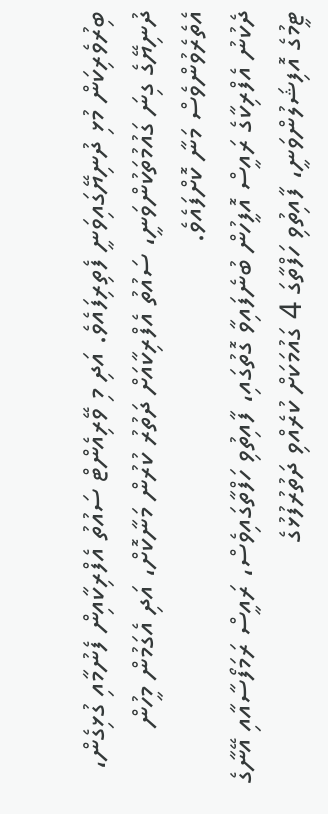ބިރުވެރިކަން މުޅި ދުނިޔޭގައިވަނީ ފެތިރިފައެވެ. އަދި މި ވޭރިއެންޓް ސައުތު އެފްރިކާއިން ފެނުމާއި ގުޅިގެން، ދުނިޔޭގެ ގިނަ ގައުމުތަކުންވަނީ، ސައުތު އެފްރިކާއަށް ދަތުރު ކުރުން މަނާކޮށް، އަދި އެގަމުން މީހުން އެތެރެވުންވެސް މަނާ ކޮށްފައެވެ.
ދެކުނު އެފްރިކާގެ ރައީސް އޮފީހުން ބުނެފައިވާ ގޮތުގައި، ފާއިތުވި ހަފްތާގައިވެސް، ރައީސް ރަމަފޯސާއާއި އޭނާގެ ޓީމުގެ އޮފިޝަލުންވަނީ، ފާއިތުވި ހަފްތާގަ 4 ގައުމަކަށް ކުރެއްވި ދަތުރުފުޅުގެ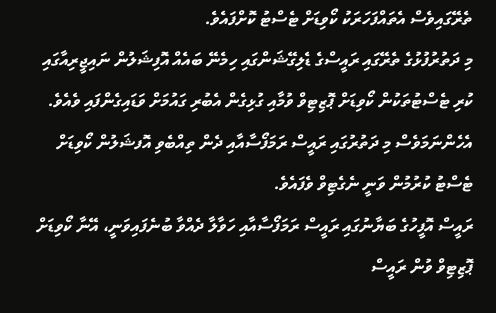ތެރޭގައިވެސް އެތައްފަހަރަކު ކޯވިޑަށް ޓެސްޓު ކޮށްފައެވެ.
މި ދަތުރުފުޅުގެ ތެރޭގައި ރައީސްގެ ޑެލިގޭޝަންގައި ހިމެނޭ ބައެއް އޮފިޝަލުން ނައިޖީރިއާގައި ކުރި ޓެސްޓުތަކުން ކޯވިޑަށް ޕޮޒިޓިވް ވުމާއި ގުޅިގެން އެބުރި ގައުމަށް ވަޑައިގެންފައި ވެއެވެ. އެހެންނަމަވެސް މި ދަތުރުގައި ރައީސް ރަމަފޯސާއާއި ދެން ތިއްބެވި އޮފޝަލުން ކޯވިޑަށް ޓެސްޓު ކުރުމުން ވަނީ ނެގެޓިވް ވެފައެވެ.
ރައީސް އޮފީހުގެ ބަޔާނުގައި ރައީސް ރަމަފޯސާއާއި ހަވާލާ ދެއްވާ ބުނެފައިވަނީ، އޭނާ ކޯވިޑަށް ޕޮޒިޓިވް ވުން ރައީސް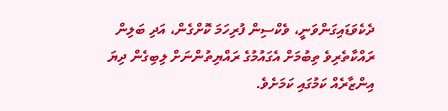ދެކެވަޑައިގަންވަނީ، ވެކްސިން ފުރިހަމަ ކޮށްގެން، އަދި ބަލިން ރައްކާތެރިވެ ތިބުމަށް އެގައުމުގެ ރައްޔިތުންނަށް ލިބިގެން ދިޔަ އިންޒާރެއް ކަމުގައި ކަމަށެވެ.